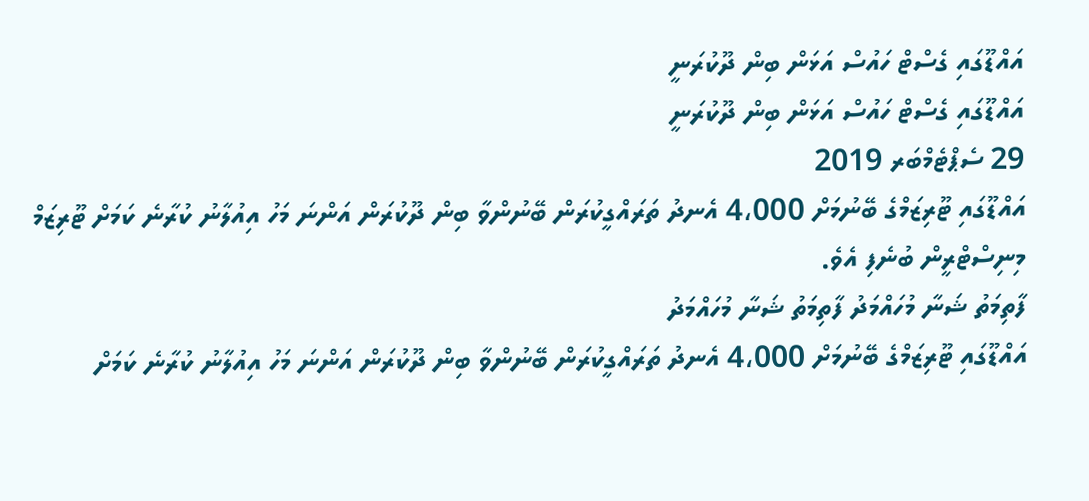އައްޑޫގައި ގެސްޓް ހައުސް އަޅަން ބިން ދޫކުރަނީ
އައްޑޫގައި ގެސްޓް ހައުސް އަޅަން ބިން ދޫކުރަނީ
29 ސެޕްޓެމްބަރ 2019
އައްޑޫގައި ޓޫރިޒަމްގެ ބޭނުމަށް 4،000 އެނދު ތަރައްގީކުރަން ބޭނުންވާ ބިން ދޫކުރަން އަންނަ މަހު އިއުލާނު ކުރާނެ ކަމަށް ޓޫރިޒަމް މިނިސްޓްރީން ބުނެފި އެވެ.
ފާތިމަތު ޝަނާ މުހައްމަދު ފާތިމަތު ޝަނާ މުހައްމަދު
އައްޑޫގައި ޓޫރިޒަމްގެ ބޭނުމަށް 4،000 އެނދު ތަރައްގީކުރަން ބޭނުންވާ ބިން ދޫކުރަން އަންނަ މަހު އިއުލާނު ކުރާނެ ކަމަށް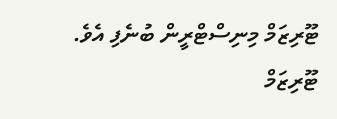ޓޫރިޒަމް މިނިސްޓްރީން ބުނެފި އެވެ.
ޓޫރިޒަމް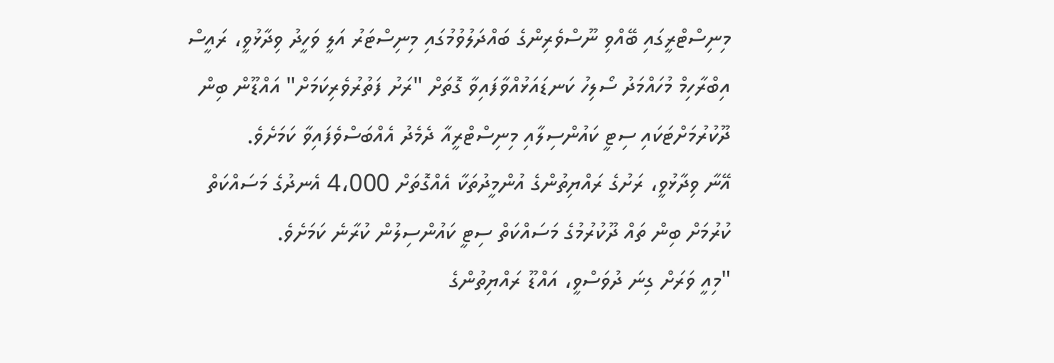މިނިސްޓްރީގައި ބޭއްވި ނޫސްވެރިންގެ ބައްދަލުވުމުގައި މިނިސްޓަރު އަލީ ވަހީދު ވިދާޅުވީ، ރައީސް އިބްރާހިމް މުހައްމަދު ސޯލިހު ކަނޑައަޅުއްވާފައިވާ ގޮތަށް "ރަށު ފަތުރުވެރިކަމަށް" އައްޑޫން ބިން ދޫކުރުމަށްޓަކައި ސިޓީ ކައުންސިލާއި މިނިސްޓްރީއާ ދެމެދު އެއްބަސްވެފައިވާ ކަމަށެވެ.
އޭނާ ވިދާޅުވީ، ރަށުގެ ރައްޔިތުންގެ އުންމީދުތަކާ އެއްގޮތަށް 4،000 އެނދުގެ މަސައްކަތް ކުރުމަށް ބިން ތައް ދޫކުރުމުގެ މަސައްކަތް ސިޓީ ކައުންސިލުން ކުރާނެ ކަމަށެވެ.
"މިއީ ވަރަށް ގިނަ ދުވަސްވީ، އައްޑޫ ރައްޔިތުންގެ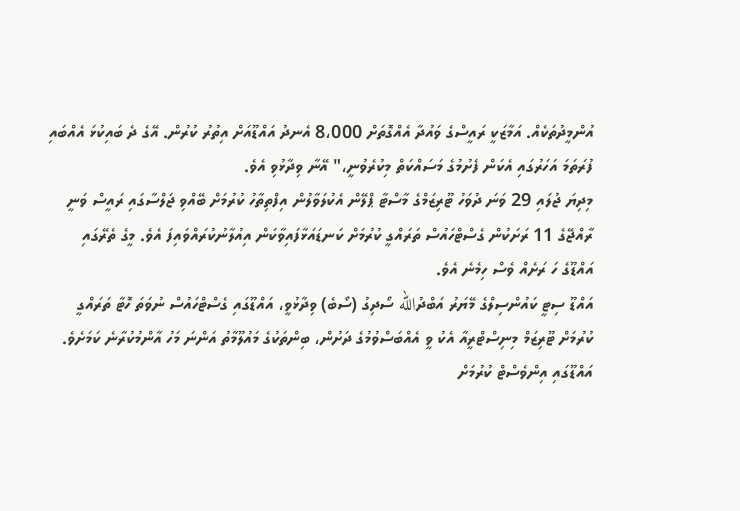އުންމީދުތަކެއް. އަމާޒަކީ ރައީސްގެ ވައުދާ އެއްގޮތަށް 8،000 އެނދު އައްޑޫއަށް އިތުރު ކުރުން. އޭގެ ދެ ބައިކުޅަ އެއްބައި ފުރަތަމަ އަހަރުގައި އެކަން ފެށުމުގެ މަސައްކަތް މިކުރެވުނީ،" އޭނާ ވިދާޅުވި އެވެ.
މިދިޔަ ޖުލައި 29 ވަނަ ދުވަހު ޓޫރިޒަމްގެ މާސްޓާ ޕްލޭން އެކުލަވާލުން އިފްތިތާހު ކުރުމަށް ބޭއްވި ޖަލްސާގައި ރައީސް ވަނީ ރާއްޖޭގެ 11 ރަށަކުން ގެސްޓްހައުސް ތަރައްގީ ކުރުމަށް ކަނޑައަޅާފައިވާކަން އިއުލާނުކުރައްވައިފަ އެވެ. މީގެ ތެރޭގައި އައްޑޫގެ ހަ ރަށެއް ވެސް ހިމެނެ އެވެ.
އައްޑޫ ސިޓީ ކައުންސިލްގެ މޭޔަރު އަބްދުالله ސޯދިގު (ސޯބެ) ވިދާޅުވީ، އައްޑޫގައި ގެސްޓްހައުސް ނުވަތަ ހޮޓާ ތަރައްގީ ކުރުމަށް ޓޫރިޒަމް މިނިސްޓްރީއާ އެކު ވީ އެއްބަސްވުމުގެ ދަށުން، ބިންތަކުގެ މައުލޫމާތު އަންނަ މަހު އާންމުކުރާނެ ކަމަށެވެ. އައްޑޫގައި އިންވެސްޓް ކުރުމަށް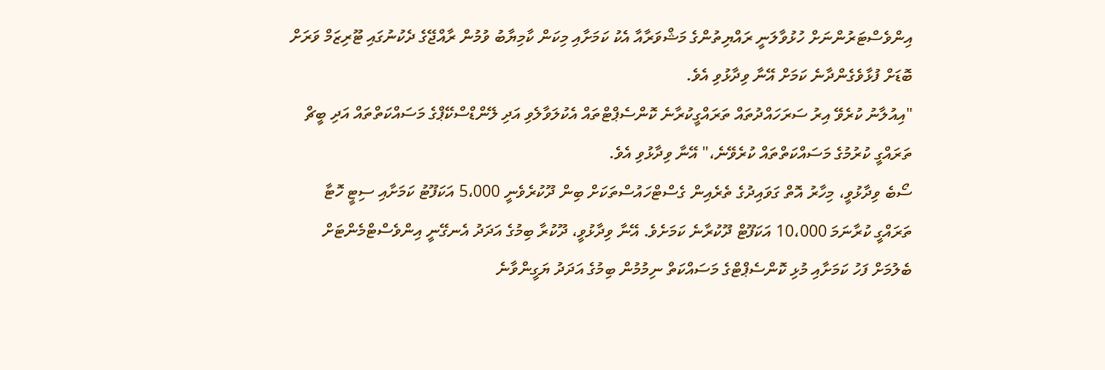އިންވެސްޓަރުންނަށް ހުޅުވާލަނީ ރައްޔިތުންގެ މަޝްވަރާއާ އެކު ކަމަށާއި މިކަން ކާމިޔާބު ވުމުން ރާއްޖޭގެ ދެކުނުގައި ޓޫރިޒަމް ވަރަށް ބޮޑަށް ފުޅާވެގެންދާނެ ކަމަށް އޭނާ ވިދާޅުވި އެވެ.
"އިއުލާނު ކުރެވޭ އިރު ސަރަހައްދުތައް ތަރައްގީކުރާނެ ކޮންސެޕްޓްތައް އެކުލަވާލެވި އަދި ލޭންޑްސްކޭޕްގެ މަސައްކަތްތައް އަދި ބީޗް ތަރައްގީ ކުރުމުގެ މަސައްކަތްތައް ކުރެވޭނެ،" އޭނާ ވިދާޅުވި އެވެ.
ސޯބެ ވިދާޅުވީ، މިހާރު އޮތް ގަވައިދުގެ ތެރެއިން ގެސްޓްހައުސްތަކަށް ބިން ދޫކުރެވެނީ 5،000 އަކަފޫޓު ކަމަށާއި ސިޓީ ހޮޓާ ތަރައްގީ ކުރާނަމަ 10،000 އަކަފޫޓް ދޫކުރާނެ ކަމަށެވެ. އޭނާ ވިދާޅުވީ، ދޫކުރާ ބިމުގެ އަދަދު އެނގޭނީ އިންވެސްޓްމެންޓަށް ބެލުމަށް ފަހު ކަމަށާއި މުޅި ކޮންސެޕްޓްގެ މަސައްކަތް ނިމުމުން ބިމުގެ އަދަދު ޔަގީންވާނެ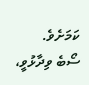ކަމަށެވެ.
ސޯބެ ވިދާޅުވީ،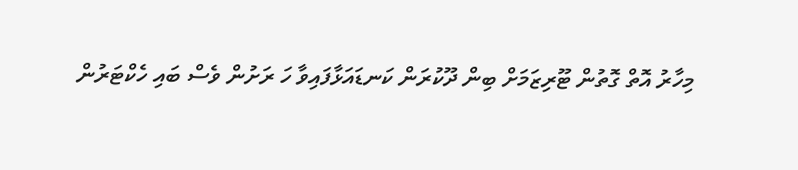މިހާރު އޮތް ގޮތުން ޓޫރިޒަމަށް ބިން ދޫކުރަން ކަނޑައަޅާފައިވާ ހަ ރަށުން ވެސް ބައި ހެކްޓަރުން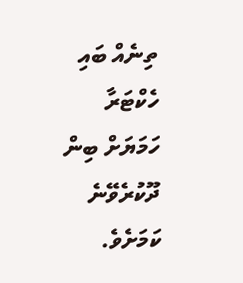ތިނެއް ބައި ހެކްޓަރާ ހަމަޔަށް ބިން ދޫކުރެވޭނެ ކަމަށެވެ.